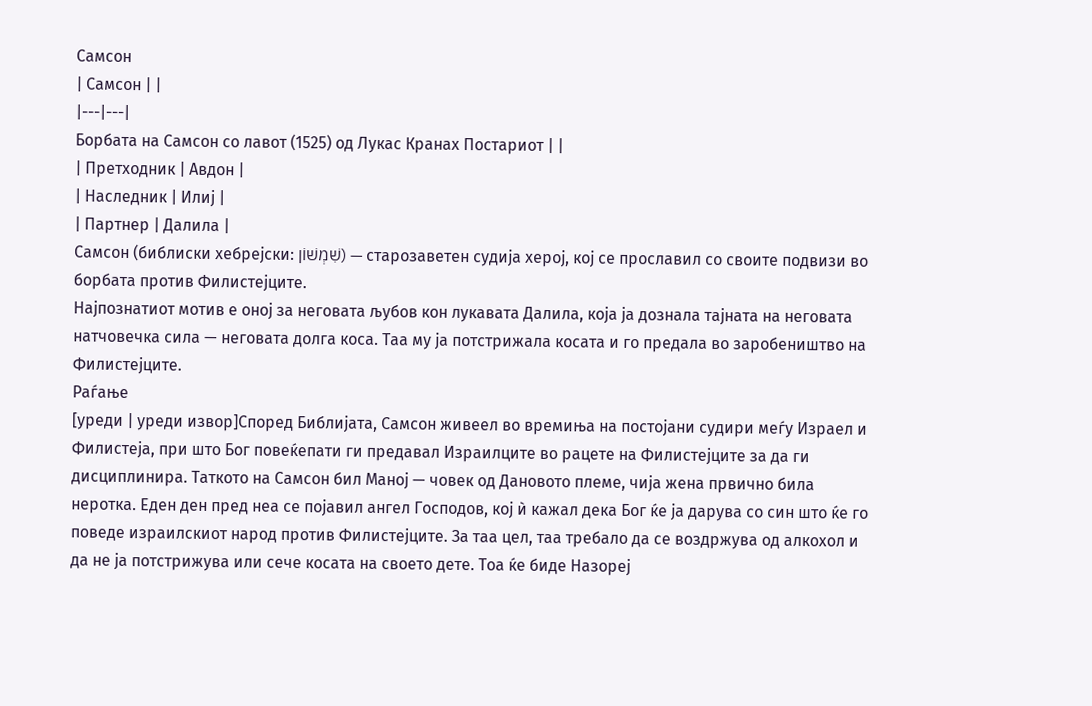Самсон
| Самсон | |
|---|---|
Борбата на Самсон со лавот (1525) од Лукас Кранах Постариот | |
| Претходник | Авдон |
| Наследник | Илиј |
| Партнер | Далила |
Самсон (библиски хебрејски: שִׁמְשׁוֹן) — старозаветен судија херој, кој се прославил со своите подвизи во борбата против Филистејците.
Најпознатиот мотив е оној за неговата љубов кон лукавата Далила, која ја дознала тајната на неговата натчовечка сила — неговата долга коса. Таа му ја потстрижала косата и го предала во заробеништво на Филистејците.
Раѓање
[уреди | уреди извор]Според Библијата, Самсон живеел во времиња на постојани судири меѓу Израел и Филистеја, при што Бог повеќепати ги предавал Израилците во рацете на Филистејците за да ги дисциплинира. Таткото на Самсон бил Маној — човек од Дановото племе, чија жена првично била неротка. Еден ден пред неа се појавил ангел Господов, кој ѝ кажал дека Бог ќе ја дарува со син што ќе го поведе израилскиот народ против Филистејците. За таа цел, таа требало да се воздржува од алкохол и да не ја потстрижува или сече косата на своето дете. Тоа ќе биде Назореј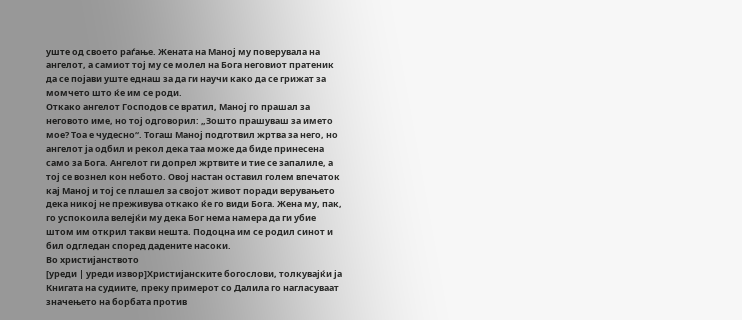уште од своето раѓање. Жената на Маној му поверувала на ангелот, а самиот тој му се молел на Бога неговиот пратеник да се појави уште еднаш за да ги научи како да се грижат за момчето што ќе им се роди.
Откако ангелот Господов се вратил, Маној го прашал за неговото име, но тој одговорил: „Зошто прашуваш за името мое? Тоа е чудесно“. Тогаш Маној подготвил жртва за него, но ангелот ја одбил и рекол дека таа може да биде принесена само за Бога. Ангелот ги допрел жртвите и тие се запалиле, а тој се вознел кон небото. Овој настан оставил голем впечаток кај Маној и тој се плашел за својот живот поради верувањето дека никој не преживува откако ќе го види Бога. Жена му, пак, го успокоила велејќи му дека Бог нема намера да ги убие штом им открил такви нешта. Подоцна им се родил синот и бил одгледан според дадените насоки.
Во христијанството
[уреди | уреди извор]Христијанските богослови, толкувајќи ја Книгата на судиите, преку примерот со Далила го нагласуваат значењето на борбата против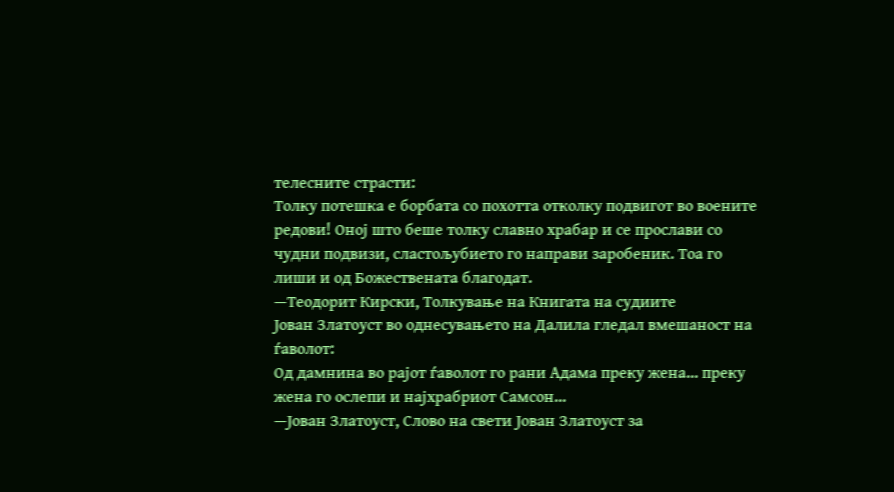телесните страсти:
Толку потешка е борбата со похотта отколку подвигот во воените редови! Оној што беше толку славно храбар и се прослави со чудни подвизи, сластољубието го направи заробеник. Тоа го лиши и од Божествената благодат.
—Теодорит Кирски, Толкување на Книгата на судиите
Јован Златоуст во однесувањето на Далила гледал вмешаност на ѓаволот:
Од дамнина во рајот ѓаволот го рани Адама преку жена... преку жена го ослепи и најхрабриот Самсон...
—Јован Златоуст, Слово на свети Јован Златоуст за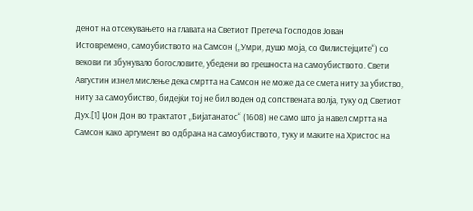денот на отсекувањето на главата на Светиот Претеча Господов Јован
Истовремено, самоубиството на Самсон („Умри, душо моја, со Филистејците“) со векови ги збунувало богословите, убедени во грешноста на самоубиството. Свети Августин изнел мислење дека смртта на Самсон не може да се смета ниту за убиство, ниту за самоубиство, бидејќи тој не бил воден од сопствената волја, туку од Светиот Дух.[1] Џон Дон во трактатот „Бијатанатос“ (1608) не само што ја навел смртта на Самсон како аргумент во одбрана на самоубиството, туку и маките на Христос на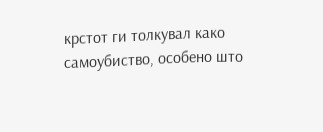крстот ги толкувал како самоубиство, особено што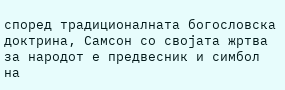според традиционалната богословска доктрина, Самсон со својата жртва за народот е предвесник и симбол на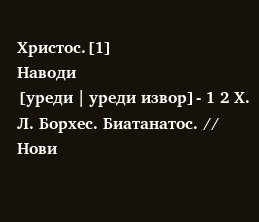Христос.[1]
Наводи
[уреди | уреди извор]- 1 2 Х. Л. Борхес. Биатанатос. // Нови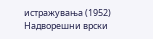истражувања (1952)
Надворешни врски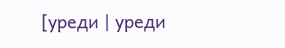[уреди | уреди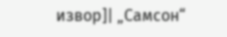извор]| „Самсон“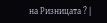на Ризницата ? |